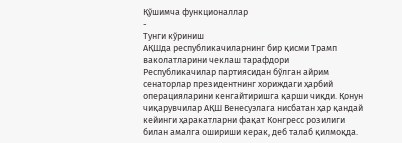Қўшимча функционаллар
-
Тунги кўриниш
АҚШда республикачиларнинг бир қисми Трамп ваколатларини чеклаш тарафдори
Республикачилар партиясидан бўлган айрим сенаторлар президентнинг хориждаги ҳарбий операцияларини кенгайтиришга қарши чиқди. Қонун чиқарувчилар АҚШ Венесуэлага нисбатан ҳар қандай кейинги ҳаракатларни фақат Конгресс розилиги билан амалга ошириши керак, деб талаб қилмоқда.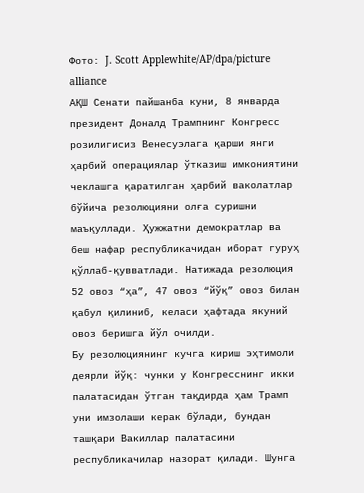Фото: J. Scott Applewhite/AP/dpa/picture alliance
АҚШ Сенати пайшанба куни, 8 январда президент Доналд Трампнинг Конгресс розилигисиз Венесуэлага қарши янги ҳарбий операциялар ўтказиш имкониятини чеклашга қаратилган ҳарбий ваколатлар бўйича резолюцияни олға суришни маъқуллади. Ҳужжатни демократлар ва беш нафар республикачидан иборат гуруҳ қўллаб-қувватлади. Натижада резолюция 52 овоз “ҳа”, 47 овоз “йўқ” овоз билан қабул қилиниб, келаси ҳафтада якуний овоз беришга йўл очилди.
Бу резолюциянинг кучга кириш эҳтимоли деярли йўқ: чунки у Конгресснинг икки палатасидан ўтган тақдирда ҳам Трамп уни имзолаши керак бўлади, бундан ташқари Вакиллар палатасини республикачилар назорат қилади. Шунга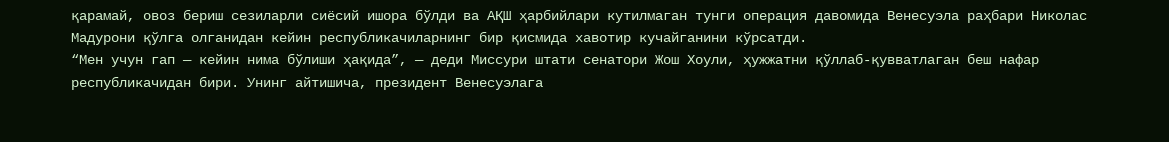қарамай, овоз бериш сезиларли сиёсий ишора бўлди ва АҚШ ҳарбийлари кутилмаган тунги операция давомида Венесуэла раҳбари Николас Мадурони қўлга олганидан кейин республикачиларнинг бир қисмида хавотир кучайганини кўрсатди.
“Мен учун гап — кейин нима бўлиши ҳақида”, — деди Миссури штати сенатори Жош Хоули, ҳужжатни қўллаб-қувватлаган беш нафар республикачидан бири. Унинг айтишича, президент Венесуэлага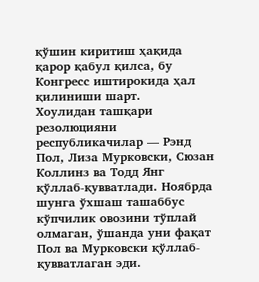қўшин киритиш ҳақида қарор қабул қилса, бу Конгресс иштирокида ҳал қилиниши шарт.
Хоулидан ташқари резолюцияни республикачилар — Рэнд Пол, Лиза Мурковски, Сюзан Коллинз ва Тодд Янг қўллаб-қувватлади. Ноябрда шунга ўхшаш ташаббус кўпчилик овозини тўплай олмаган, ўшанда уни фақат Пол ва Мурковски қўллаб-қувватлаган эди.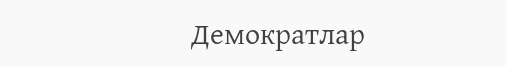Демократлар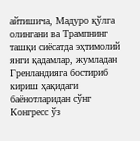айтишича, Мадуро қўлга олингани ва Трампнинг ташқи сиёсатда эҳтимолий янги қадамлар, жумладан Гренландияга бостириб кириш ҳақидаги баёнотларидан сўнг Конгресс ўз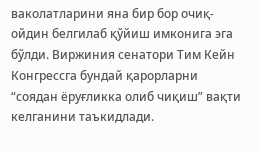ваколатларини яна бир бор очиқ-ойдин белгилаб қўйиш имконига эга бўлди. Виржиния сенатори Тим Кейн Конгрессга бундай қарорларни “соядан ёруғликка олиб чиқиш” вақти келганини таъкидлади.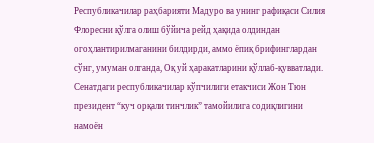Республикачилар раҳбарияти Мадуро ва унинг рафиқаси Силия Флоресни қўлга олиш бўйича рейд ҳақида олдиндан огоҳлантирилмаганини билдирди, аммо ёпиқ брифинглардан сўнг, умуман олганда, Оқ уй ҳаракатларини қўллаб-қувватлади. Сенатдаги республикачилар кўпчилиги етакчиси Жон Тюн президент “куч орқали тинчлик” тамойилига содиқлигини намоён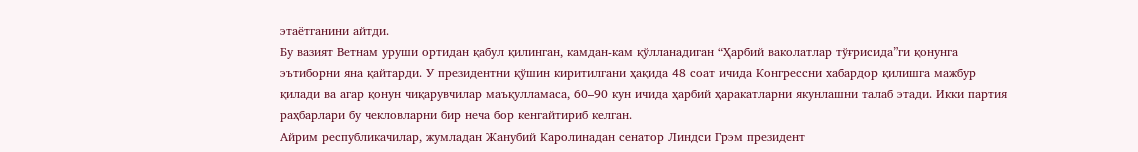этаётганини айтди.
Бу вазият Ветнам уруши ортидан қабул қилинган, камдан-кам қўлланадиган “Ҳарбий ваколатлар тўғрисида”ги қонунга эътиборни яна қайтарди. У президентни қўшин киритилгани ҳақида 48 соат ичида Конгрессни хабардор қилишга мажбур қилади ва агар қонун чиқарувчилар маъқулламаса, 60–90 кун ичида ҳарбий ҳаракатларни якунлашни талаб этади. Икки партия раҳбарлари бу чекловларни бир неча бор кенгайтириб келган.
Айрим республикачилар, жумладан Жанубий Каролинадан сенатор Линдси Грэм президент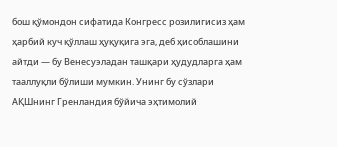бош қўмондон сифатида Конгресс розилигисиз ҳам ҳарбий куч қўллаш ҳуқуқига эга, деб ҳисоблашини айтди — бу Венесуэладан ташқари ҳудудларга ҳам тааллуқли бўлиши мумкин. Унинг бу сўзлари АҚШнинг Гренландия бўйича эҳтимолий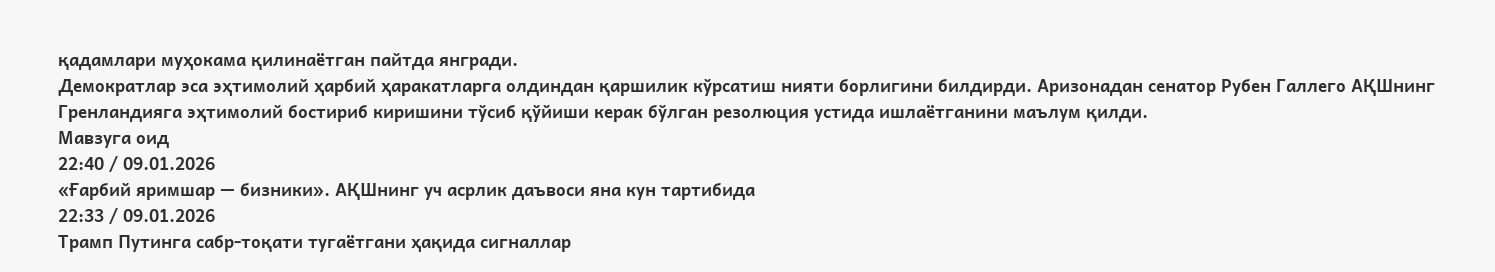қадамлари муҳокама қилинаётган пайтда янгради.
Демократлар эса эҳтимолий ҳарбий ҳаракатларга олдиндан қаршилик кўрсатиш нияти борлигини билдирди. Аризонадан сенатор Рубен Галлего АҚШнинг Гренландияга эҳтимолий бостириб киришини тўсиб қўйиши керак бўлган резолюция устида ишлаётганини маълум қилди.
Мавзуга оид
22:40 / 09.01.2026
«Ғарбий яримшар — бизники». АҚШнинг уч асрлик даъвоси яна кун тартибида
22:33 / 09.01.2026
Трамп Путинга сабр-тоқати тугаётгани ҳақида сигналлар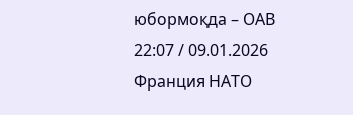юбормоқда – ОАВ
22:07 / 09.01.2026
Франция НАТО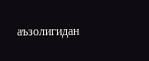аъзолигидан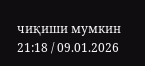чиқиши мумкин
21:18 / 09.01.2026